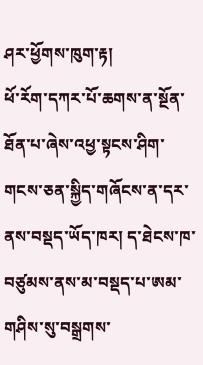ཤར་ཕྱོགས་ཁུག་རྟ།
ཕོ་རོག་དཀར་པོ་ཆགས་ན་སྔོན་ཐོན་པ་ཞེས་འཕྱ་སྟངས་ཤིག་གངས་ཅན་སྐྱིད་གཞོངས་ན་དར་ནས་བསྡད་ཡོད་ཁར། ད་ཐེངས་ཁ་བཙུམས་ནས་མ་བསྡད་པ་ཨམ་གཤིས་སུ་བསྒྲགས་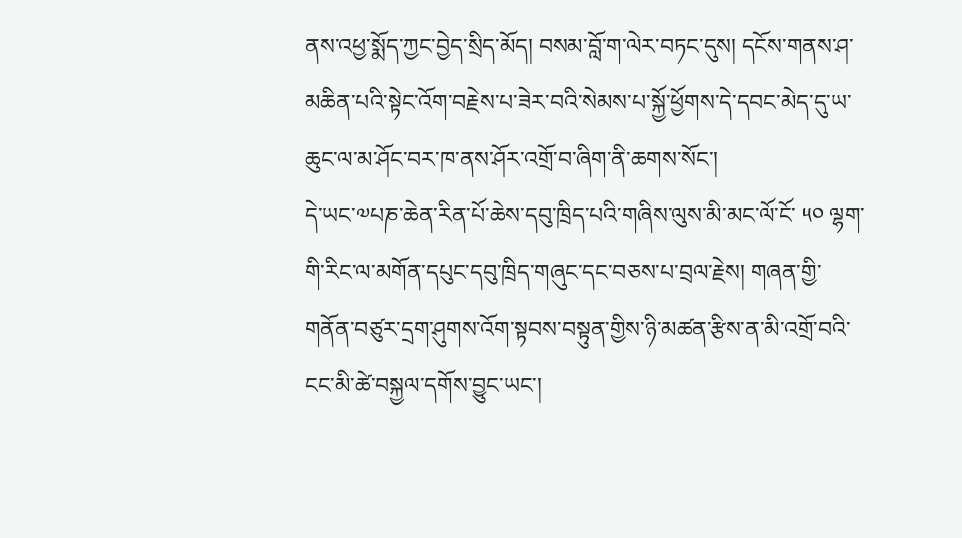ནས་འཕྱ་སྨོད་ཀྱང་བྱེད་སྲིད་མོད། བསམ་བློ་ག་ལེར་བཏང་དུས། དངོས་གནས་ཤ་མཆིན་པའི་སྟེང་འོག་བརྗེས་པ་ཟེར་བའི་སེམས་པ་སྐྱོ་ཕྱོགས་དེ་དབང་མེད་དུ་ཡ་ཆུང་ལ་མ་ཤོང་བར་ཁ་ནས་ཤོར་འགྲོ་བ་ཞིག་ནི་ཆགས་སོང་།
དེ་ཡང་༧པཎ་ཆེན་རིན་པོ་ཆེས་དབུ་ཁྲིད་པའི་གཞིས་ལུས་མི་མང་ལོ་ངོ་ ༥༠ ལྷག་གི་རིང་ལ་མགོན་དཔུང་དབུ་ཁྲིད་གཞུང་དང་བཅས་པ་བྲལ་རྗེས། གཞན་གྱི་གནོན་བཙུར་དྲག་ཤུགས་འོག་སྟབས་བསྟུན་གྱིས་ཉི་མཚན་རྩིས་ན་མི་འགྲོ་བའི་ངང་མི་ཚེ་བསྐྱལ་དགོས་བྱུང་ཡང་།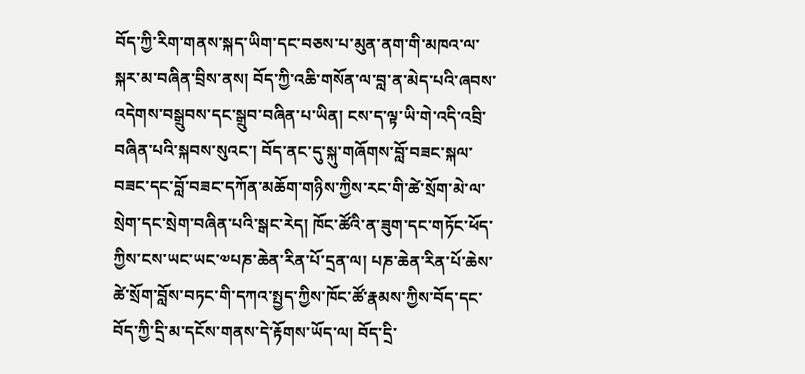བོད་ཀྱི་རིག་གནས་སྐད་ཡིག་དང་བཅས་པ་མུན་ནག་གི་མཁའ་ལ་སྐར་མ་བཞིན་བྲིས་ནས། བོད་ཀྱི་འཆི་གསོན་ལ་བླ་ན་མེད་པའི་ཞབས་འདེགས་བསྒྲུབས་དང་སྒྲུབ་བཞིན་པ་ཡིན། ངས་ད་ལྟ་ཡི་གེ་འདི་འབྲི་བཞིན་པའི་སྐབས་སུའང་། བོད་ནང་དུ་སྐུ་གཞོགས་བློ་བཟང་སྐལ་བཟང་དང་བློ་བཟང་དཀོན་མཆོག་གཉིས་ཀྱིས་རང་གི་ཚེ་སྲོག་མེ་ལ་སྲེག་དང་སྲེག་བཞིན་པའི་སྒང་རེད། ཁོང་ཚོའི་ན་ཟུག་དང་གཏོང་ཕོད་ཀྱིས་ངས་ཡང་ཡང་༧པཎ་ཆེན་རིན་པོ་དྲན་ལ། པཎ་ཆེན་རིན་པོ་ཆེས་ཚེ་སྲོག་བློས་བཏང་གི་དཀའ་སྤྱད་ཀྱིས་ཁོང་ཚོ་རྣམས་ཀྱིས་བོད་དང་བོད་ཀྱི་དྲི་མ་དངོས་གནས་དེ་རྟོགས་ཡོད་ལ། བོད་དྲི་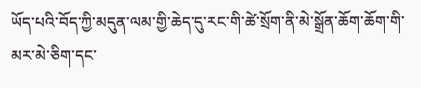ཡོད་པའི་བོད་ཀྱི་མདུན་ལམ་གྱི་ཆེད་དུ་རང་གི་ཚེ་སྲོག་ནི་མེ་སྒྲོན་ཆོག་ཆོག་གི་མར་མེ་ཅིག་དང་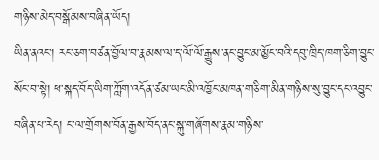གཉིས་མེད་བསྒོམས་བཞིན་ཡོད།
ཡིན་ནའང་། རང་ཅག་བཙན་བྱོལ་བ་རྣམས་ལ་ད་ལོ་ལོ་རྒྱུས་ནང་བྱུང་མ་མྱོང་བའི་དབུ་ཁྲིད་ཁག་ཅིག་བྱུང་སོང་བ་སྟེ། ཕ་སྐད་བོད་ཡིག་ཀློག་འདོན་ཙམ་ཡང་མི་འཁྱོང་མཁན་གཅིག་མིན་གཉིས་སུ་བྱུང་དང་འབྱུང་བཞིན་པ་རེད། ང་ལ་གྲོགས་བོན་རྒྱས་བོད་ནང་སྐུ་གཞོགས་རྣམ་གཉིས་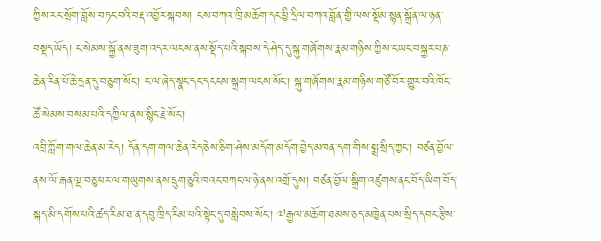ཀྱིས་རང་སྲོག་བློས་བཏང་བའི་བརྡ་འབྱོར་སྐབས། ངས་བཀའ་ཁྲི་མཆོག་དང་ཕྱི་དྲིལ་བཀའ་བློན་གྱི་ལས་སྡོམ་སྙན་སྒྲོན་ལ་ཉན་བསྡད་ཡོད། ང་སེམས་སྐྱོ་ནས་ཟུག་འདར་ལངས་ནས་སྡོད་པའི་སྐབས་དེ་ཤེད་དུ་སྐུ་གཞོགས་རྣམ་གཉིས་ཀྱིས་ང་ཡང་བསྐྱར་པཎ་ཆེན་རིན་པོ་ཆེ་དྲན་དུ་བཅུག་སོང་། ང་ལ་ཞེད་སྣང་དང་དངངས་སྐྲག་ལངས་སོང་། སྐུ་གཞོགས་རྣམ་གཉིས་གཙོ་བོར་གྱུར་བའི་ཁོང་ཚོ་སེམས་བསམ་པའི་དཀྱིལ་ནས་སྙིང་རྗེ་སོང་།
འབྲི་ཀློག་གལ་ཆེན་མ་རེད། དོན་དག་གལ་ཆེན་རེད་ཅེས་ཅིག་ཤེས་མདོག་མདོག་བྱེད་མཁན་དག་གིས་སྨྲ་སྲིད་ཀྱང་། བཙན་བྱོལ་ནས་ལོ་རྒན་ལྔ་བཅུ་ཕར་ལ་གཡུགས་ནས་དྲུག་ཅུའི་ཁའང་བཀང་ལ་ཉེ་ནས་འགྲོ་དུས། བཙན་བྱོལ་སྒྲིག་འཛུགས་ནང་བོད་ཡིག་བོད་སྐད་མི་དགོས་པའི་ཚད་རིམ་ཐ་ན་དབུ་ཁྲིད་རིམ་པའི་སྟེང་དུ་བསླེབས་སོང་། ༧རྒྱལ་མཆོག་ཐམས་ཅད་མཁྱེན་པས་སྲིད་དབང་རྩིས་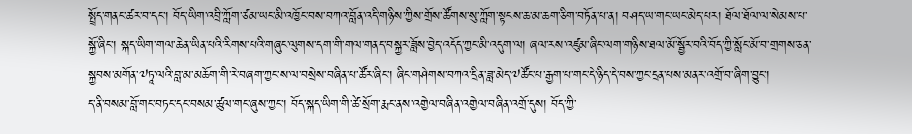སྤྲོད་གནང་ཚར་བ་དང་། བོད་ཡིག་འབྲི་ཀློག་ཙམ་ཡང་མི་འཁྱོང་བས་བཀའ་བློན་འདི་གཉིས་ཀྱིས་གྲོས་ཚོགས་སུ་ཀློག་སྟངས་ཆ་མ་ཆག་ཅིག་བཏོན་པ་ན། བཤད་ཡ་གང་ཡང་མེད་པར། ཐོལ་ཐོལ་ལ་སེམས་པ་སྐྱོ་ཞིང་། སྐད་ཡིག་གལ་ཆེན་ཡིན་པའི་རིགས་པའི་གཞུང་ལུགས་དག་གི་གལ་གནད་བསྐྱར་ཟློས་བྱེད་འདོད་ཀྱང་མི་འདུག་ལ། ཞལ་རས་འཛུམ་ཞིང་ལག་གཉིས་ཐལ་མོ་སྦྱོར་བའི་བོད་ཀྱི་སློང་མོ་བ་གྲགས་ཅན་སྐྱབས་མགོན་༧ཏཱ་ལའི་བླ་མ་མཆོག་གི་རེ་བཞག་ཀྱང་ས་ལ་བསྲེས་བཞིན་པ་ཚོར་ཞིང་། ཞིང་གཤེགས་བཀའ་དྲིན་ཟླ་མེད་༧ཚོང་པ་རྒྱག་པ་གང་དེ་ཉིད་དེ་བས་ཀྱང་དྲན་པས་མནར་འགྲོ་བ་ཞིག་བྱུང་།
ད་ནི་བསམ་བློ་གང་བཏང་དང་བསམ་ཚུལ་གང་ཞུས་ཀྱང་། བོད་སྐད་ཡིག་གི་ཚེ་སྲོག་རྨང་ནས་འགྱེལ་བཞིན་འགྱེལ་བཞིན་འགྲོ་དུས། བོད་ཀྱི་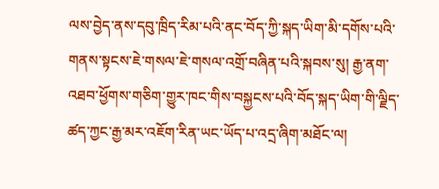ལས་བྱེད་ནས་དབུ་ཁྲིད་རིམ་པའི་ནང་བོད་ཀྱི་སྐད་ཡིག་མི་དགོས་པའི་གནས་སྟངས་ཇེ་གསལ་ཇེ་གསལ་འགྲོ་བཞིན་པའི་སྐབས་སུ། རྒྱ་ནག་འཐབ་ཕྱོགས་གཅིག་གྱུར་ཁང་གིས་བསྐྱངས་པའི་བོད་སྐད་ཡིག་གི་ལྗིད་ཚད་ཀྱང་རྒྱ་མར་འཇོག་རིན་ཡང་ཡོད་པ་འདྲ་ཞིག་མཐོང་ལ།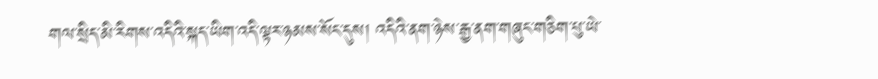གལ་སྲིད་མི་རིགས་འདིའི་སྐད་ཡིག་འདི་ལྟར་ཉམས་སོང་དུས། འདིའི་ནག་ཉེས་རྒྱ་ནག་གཞུང་གཅིག་པུ་ཡེ་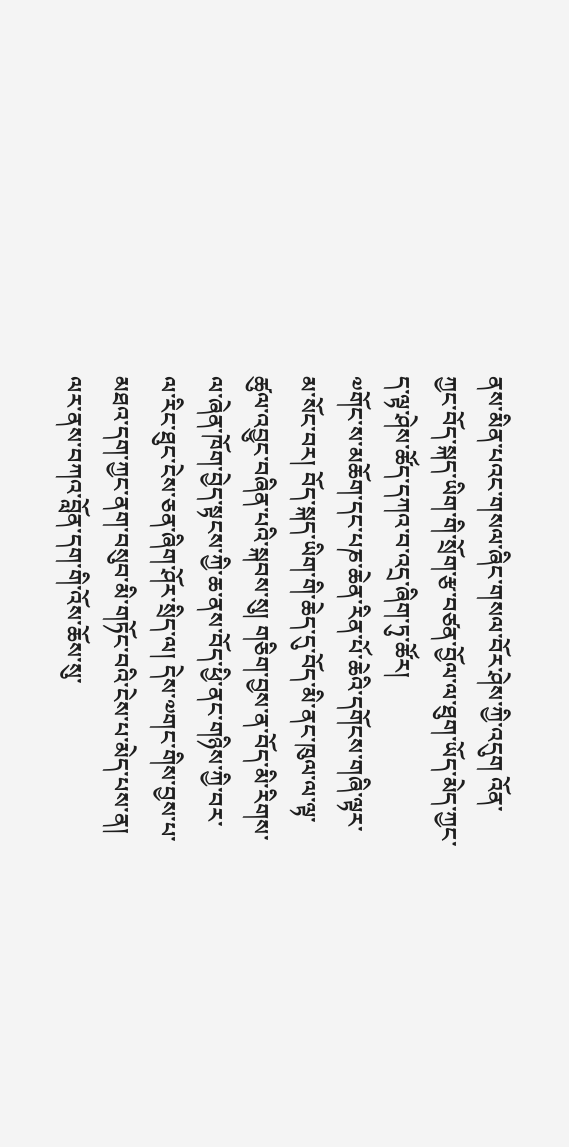ནས་མིན་པའང་གསལ་ཞིང་གསལ་བོར་ཤེས་ཀྱི་འདུག འོན་ཀྱང་བོད་སྐད་ཡིག་གི་སྲོག་རྩ་བཙན་བྱོལ་ལ་ཐུག་ཡོད་མེད་ཀྱང་ད་ལྟ་ཤེས་ཚོད་དཀའ་བ་འདྲ་ཞིག་ཏུ་ཚོར།
༧གོང་ས་མཆོག་དང་པཎ་ཆེན་རིན་པོ་ཆེའི་དགོངས་གཞི་ལྟར་མ་སོང་བར། བོད་སྐད་ཡིག་གི་ཆེད་དུ་བོད་མི་ནང་ཁུལ་ལ་ལྟ་ཚུལ་འབྱུང་བཞིན་པའི་སྐབས་སུ། གཅིག་བྱས་ན་བོད་མི་རིགས་ལ་ཞེན་ཁོག་བྱེད་སྟངས་ཀྱི་ཆ་ནས་བོད་ཕྱི་ནང་གཉིས་ཀྱི་བར་ལ་རིང་ཐུང་ངེས་ཅན་ཞིག་ཤོར་སྲིད་ལ། དེས་༧གང་གིས་བྱས་པ་མཐའ་དག་ཀྱང་ནག་བསུབ་མི་གཏོང་བའི་ངེས་པ་མེད་པས་ན། ལར་ནས་བཀའ་བློན་དག་གི་འོས་ཆོས་སུ་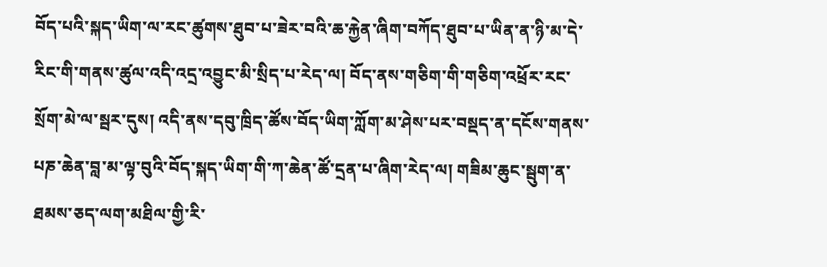བོད་པའི་སྐད་ཡིག་ལ་རང་ཚུགས་ཐུབ་པ་ཟེར་བའི་ཆ་རྐྱེན་ཞིག་བཀོད་ཐུབ་པ་ཡིན་ན་ཉི་མ་དེ་རིང་གི་གནས་ཚུལ་འདི་འདྲ་འབྱུང་མི་སྲིད་པ་རེད་ལ། བོད་ནས་གཅིག་གི་གཅིག་འཕྲོར་རང་སྲོག་མེ་ལ་སྦར་དུས། འདི་ནས་དབུ་ཁྲིད་ཚོས་བོད་ཡིག་ཀློག་མ་ཤེས་པར་བསྡད་ན་དངོས་གནས་པཎ་ཆེན་བླ་མ་ལྟ་བུའི་བོད་སྐད་ཡིག་གི་ཀ་ཆེན་ཚོ་དྲན་པ་ཞིག་རེད་ལ། གཟིམ་ཆུང་སྦུག་ན་ཐམས་ཅད་ལག་མཐིལ་གྱི་རི་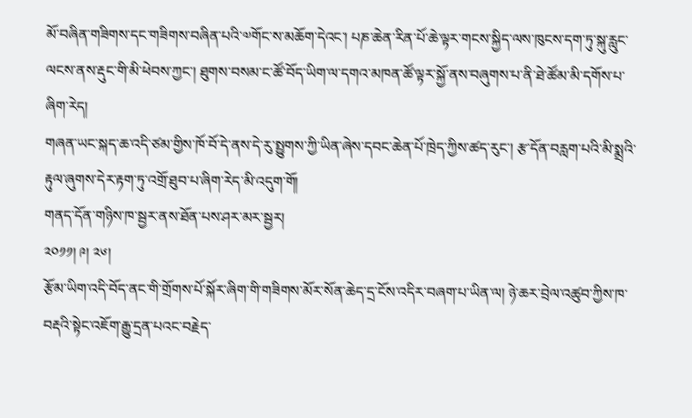མོ་བཞིན་གཟིགས་དང་གཟིགས་བཞིན་པའི་༧གོང་ས་མཆོག་དེའང་། པཎ་ཆེན་རིན་པོ་ཆེ་ལྟར་གངས་སྐྱིད་ལས་ཁུངས་དག་ཏུ་སྐུ་རླུང་ལངས་ནས་རྡུང་གི་མི་ཕེབས་ཀྱང་། ཐུགས་བསམ་ང་ཚོ་བོད་ཡིག་ལ་དགའ་མཁན་ཚོ་ལྟར་སྐྱོ་ནས་བཞུགས་པ་ནི་ཐེ་ཚོམ་མི་དགོས་པ་ཞིག་རེད།
གཞན་ཡང་སྐད་ཆ་འདི་ཙམ་གྱིས་ཁོ་བོ་དེ་ནས་དེ་རུ་སྤྱུགས་ཀྱི་ཡིན་ཞེས་དབང་ཆེན་པོ་ཁྲེད་ཀྱིས་ཚད་རུང་། རྩ་དོན་བརླག་པའི་མི་སྨྲའི་རྟུལ་ཞུགས་དེར་རྟག་ཏུ་འགྲོ་ཐུབ་པ་ཞིག་རེད་མི་འདུག་གོ།
གནད་དོན་གཉིས་ཁ་སྦྱར་ནས་ཐོན་པས་ཤར་མར་སྦྱར།
༢༠༡༡། ༩། ༢༦།
རྩོམ་ཡིག་འདི་བོད་ནང་གི་གྲོགས་པོ་སྐོར་ཞིག་གི་གཟིགས་མོར་སོན་ཆེད་དྲ་ངོས་འདིར་བཞག་པ་ཡིན་ལ། ཉེ་ཆར་བྲེལ་འཚུབ་ཀྱིས་ཁ་བརྡའི་སྟེང་འཇོག་རྒྱུ་དྲན་པའང་བརྗེད་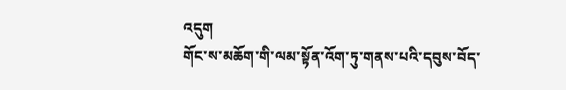འདུག
གོང་ས་མཆོག་གི་ལམ་སྟོན་འོག་ཏུ་གནས་པའི་དབུས་བོད་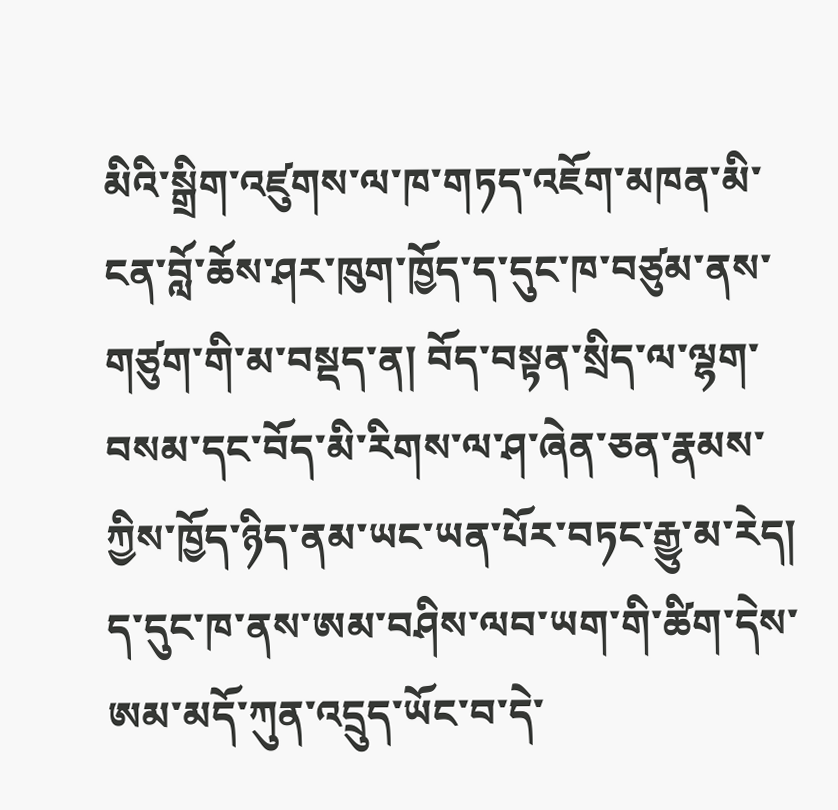མིའི་སྒྲིག་འཛུགས་ལ་ཁ་གཏད་འཇོག་མཁན་མི་ངན་བློ་ཆོས་ཤར་ཁུག་ཁྱོད་ད་དུང་ཁ་བཙུམ་ནས་གཙུག་གི་མ་བསྡད་ན། བོད་བསྟན་སྲིད་ལ་ལྷག་བསམ་དང་བོད་མི་རིགས་ལ་ཤ་ཞེན་ཅན་རྣམས་ཀྱིས་ཁྱོད་ཉིད་ནམ་ཡང་ཡན་པོར་བཏང་རྒྱུ་མ་རེད། ད་དུང་ཁ་ནས་ཨམ་བཤིས་ལབ་ཡག་གི་ཚིག་དེས་ཨམ་མདོ་ཀུན་འདྲུད་ཡོང་བ་དེ་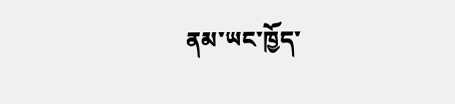ནམ་ཡང་ཁྱོད་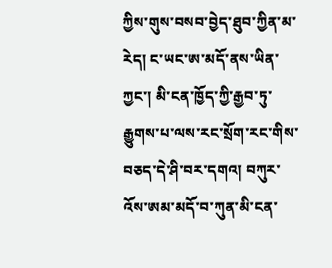ཀྱིས་གུས་བསབ་བྱེད་ཐུབ་ཀྱིན་མ་རེད། ང་ཡང་ཨ་མདོ་ནས་ཡིན་ཀྱང་། མི་ངན་ཁྱོད་ཀྱི་རྒྱབ་ཏུ་རྒྱུགས་པ་ལས་རང་སྲོག་རང་གིས་བཅད་དེ་ཤི་བར་དགའ། བཀུར་འོས་ཨམ་མདོ་བ་ཀུན་མི་ངན་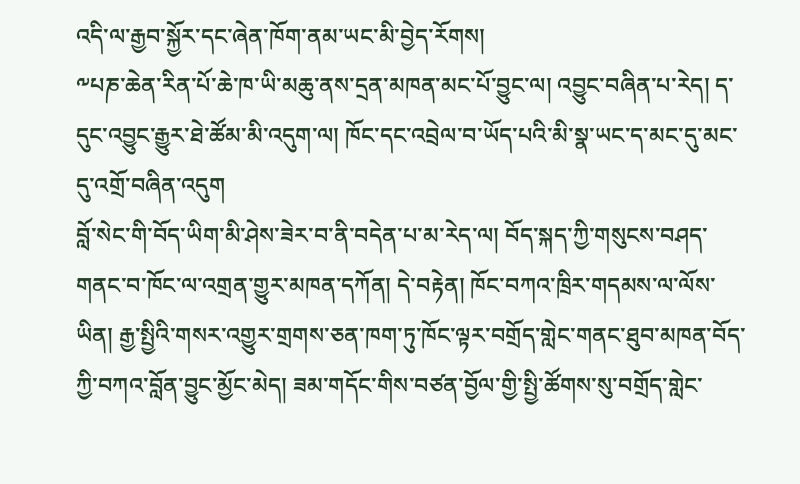འདི་ལ་རྒྱབ་སྐྱོར་དང་ཞེན་ཁོག་ནམ་ཡང་མི་བྱེད་རོགས།
༸པཎ་ཆེན་རིན་པོ་ཆེ་ཁ་ཡི་མཆུ་ནས་དྲན་མཁན་མང་པོ་བྱུང་ལ། འབྱུང་བཞིན་པ་རེད། ད་དུང་འབྱུང་རྒྱུར་ཐེ་ཚོམ་མི་འདུག་ལ། ཁོང་དང་འབྲེལ་བ་ཡོད་པའི་མི་སྣ་ཡང་ད་མང་དུ་མང་དུ་འགྲོ་བཞིན་འདུག
བློ་སེང་གི་བོད་ཡིག་མི་ཤེས་ཟེར་བ་ནི་བདེན་པ་མ་རེད་ལ། བོད་སྐད་ཀྱི་གསུངས་བཤད་གནང་བ་ཁོང་ལ་འགྲན་གྱུར་མཁན་དཀོན། དེ་བརྟེན། ཁོང་བཀའ་ཁྲིར་གདམས་ལ་ལོས་ཡིན། རྒྱ་སྤྱིའི་གསར་འགྱུར་གྲགས་ཅན་ཁག་ཏུ་ཁོང་ལྟར་བགྲོད་གླེང་གནང་ཐུབ་མཁན་བོད་ཀྱི་བཀའ་བློན་བྱུང་མྱོང་མེད། ཟམ་གདོང་གིས་བཙན་བྱོལ་གྱི་སྤྱི་ཚོགས་སུ་བགྲོད་གླེང་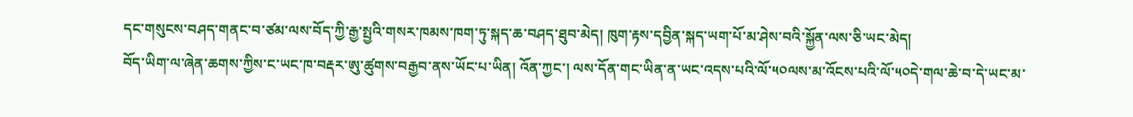དང་གསུངས་བཤད་གནང་བ་ཙམ་ལས་བོད་ཀྱི་རྒྱ་སྤྱའི་གསར་ཁམས་ཁག་ཏུ་སྐད་ཆ་བཤད་ཐུབ་མེད། ཁུག་རྟས་དབྱིན་སྐད་ཡག་པོ་མ་ཤེས་བའི་སྐྱོན་ལས་ཅི་ཡང་མེད།
བོད་ཡིག་ལ་ཞེན་ཆགས་ཀྱིས་ང་ཡང་ཁ་བརྡར་ཨུ་ཚུགས་བརྒྱབ་ནས་ཡོང་པ་ཡིན། འོན་ཀྱང་། ལས་དོན་གང་ཡིན་ན་ཡང་འདས་པའི་ལོ་༥༠ལས་མ་འོངས་པའི་ལོ་༥༠དེ་གལ་ཆེ་བ་དེ་ཡང་མ་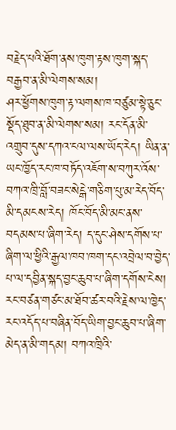བརྗེད་པའི་ཐོག་ནས་ཁུག་རྟས་ཁུག་སྐད་བརྒྱབ་ན་མི་ལེགས་སམ།
ཤར་ཕྱོགས་ཁུག་རྟ་ལགས་ཁ་བཙུམ་སྟེ་ཅུང་སྡོད་ཐུབ་ན་མི་ལེགས་སམ། རང་དོན་མི་འགྲུབ་དུས་དཀའ་ངལ་ལས་ཡོད་རེད། ཡིན་ན་ཡང་ཁྱོད་རང་ཁ་བཏོད་འཇོག་ས་བཀུར་འོས་བཀའ་ཁྲི་བློ་བཟང་སེངྒེ་གཅིག་པུ་མ་རེད་བོད་མི་དམངས་རེད། ཁོང་བོད་མི་མང་ནས་བདམས་པ་ཞིག་རེད། ད་དུང་ཤེས་དགོས་པ་ཞིག་ལ་ཕྱིའི་རྒྱལ་ཁབ་ཁག་དང་འབྲེལ་བ་བྱེད་པ་ལ་དབྱིན་སྐད་བྱང་ཆུབ་པ་ཞིག་དགོས་ངེས། རང་བཙན་གཙང་མ་ཐོབ་ཚར་བའི་རྗེས་ལ་ཁྱེད་རང་འདོད་པ་བཞིན་བོད་ཡིག་བྱང་ཆུབ་པ་ཞིག་མེད་ན་མི་གདམ། བཀའ་ཁྲིའི་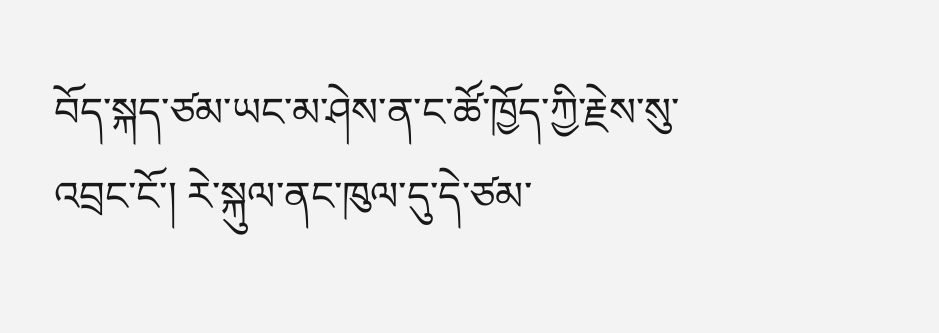བོད་སྐད་ཙམ་ཡང་མ་ཤེས་ན་ང་ཚོ་ཁྱོད་ཀྱི་རྗེས་སུ་འབྲང་ངོ་། རེ་སྐུལ་ནང་ཁུལ་དུ་དེ་ཙམ་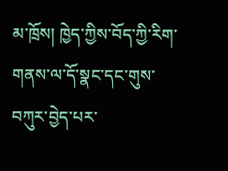མ་ཁྲོས། ཁྱེད་ཀྱིས་བོད་ཀྱི་རིག་གནས་ལ་དོ་སྣང་དང་གུས་བཀུར་བྱེད་པར་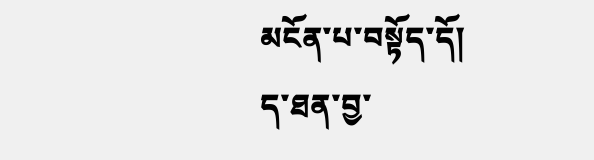མངོན་པ་བསྟོད་དོ།
ད་ཐན་བྱ་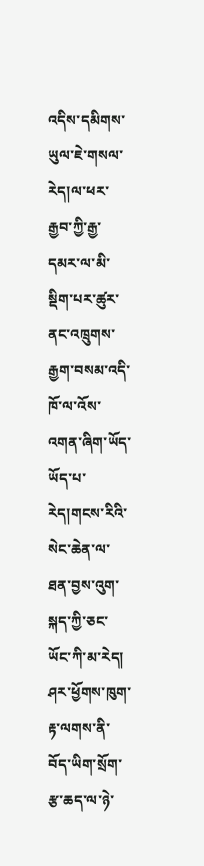འདིས་དམིགས་ཡུལ་ཇེ་གསལ་རེད།ལ་ཕར་རྒྱབ་ཀྱི་རྒྱ་དམར་ལ་མི་སྡིག་པར་ཚུར་ནང་འཁྲུགས་རྒྱག་བསམ་འདི་ཁོ་ལ་འོས་འགན་ཞིག་ཡོད་ཡོད་པ་རེད།གངས་རིའི་སེང་ཆེན་ལ་ཐན་བྱས་འུག་སྐད་ཀྱི་ཅང་ཡོང་ཀི་མ་རེད།
ཤར་ཕྱོགས་ཁུག་རྟ་ལགས་ནི་བོད་ཡིག་སྲོག་རྩ་ཆད་ལ་ཉེ་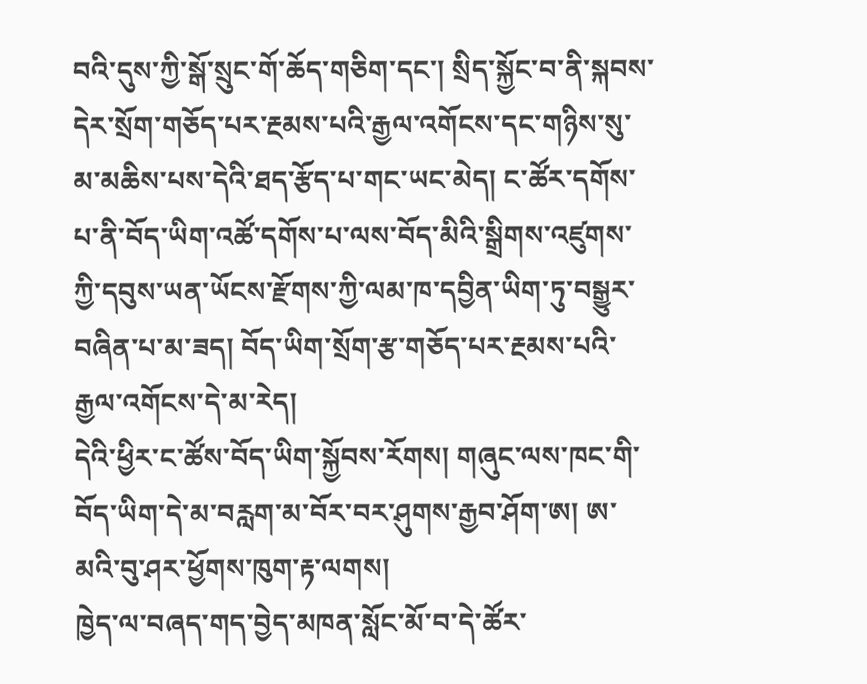བའི་དུས་ཀྱི་སྒོ་སྲུང་གོ་ཆོད་གཅིག་དང་། སྲིད་སྐྱོང་བ་ནི་སྐབས་དེར་སྲོག་གཅོད་པར་རྔམས་པའི་རྒྱལ་འགོངས་དང་གཉིས་སུ་མ་མཆིས་པས་དེའི་ཐད་རྩོད་པ་གང་ཡང་མེད། ང་ཚོར་དགོས་པ་ནི་བོད་ཡིག་འཚོ་དགོས་པ་ལས་བོད་མིའི་སྒྲིགས་འཛུགས་ཀྱི་དབུས་ཡན་ཡོངས་རྫོགས་ཀྱི་ལམ་ཁ་དབྱིན་ཡིག་ཏུ་བསྒྱུར་བཞིན་པ་མ་ཟད། བོད་ཡིག་སྲོག་རྩ་གཅོད་པར་རྔམས་པའི་རྒྱལ་འགོངས་དེ་མ་རེད།
དེའི་ཕྱིར་ང་ཚོས་བོད་ཡིག་སྐྱོབས་རོགས། གཞུང་ལས་ཁང་གི་བོད་ཡིག་དེ་མ་བརླག་མ་བོར་བར་ཤུགས་རྒྱབ་ཤོག་ཨ། ཨ་མའི་བུ་ཤར་ཕྱོགས་ཁུག་རྟ་ལགས།
ཁྱེད་ལ་བཞད་གད་བྱེད་མཁན་སློང་མོ་བ་དེ་ཚོར་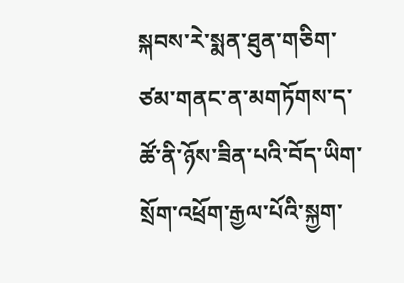སྐབས་རེ་སྨན་ཐུན་གཅིག་ཙམ་གནང་ན་མགཏོགས་ད་ཚོ་ནི་ཉོས་ཟིན་པའི་བོད་ཡིག་སྲོག་འཕྲོག་རྒྱལ་པོའི་སྐྱག་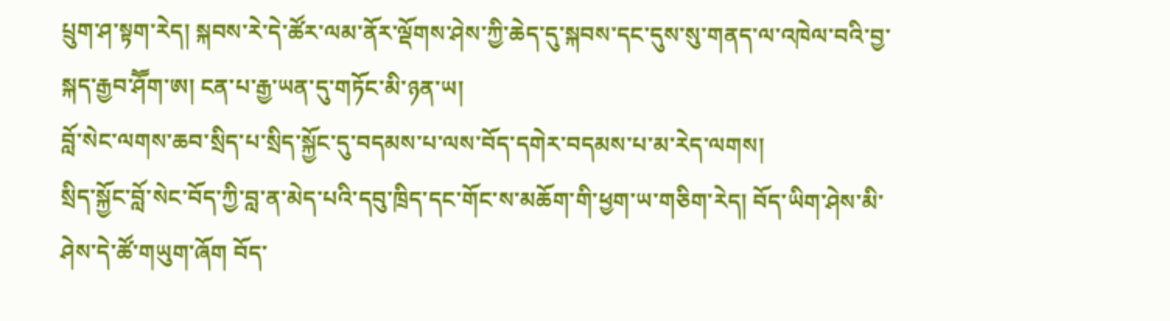པྲུག་ཤ་སྟག་རེད། སྐབས་རེ་དེ་ཚོར་ལམ་ནོར་ལྡོགས་ཤེས་ཀྱི་ཆེད་དུ་སྐབས་དང་དུས་སུ་གནད་ལ་འཁེལ་བའི་བྱ་སྐད་རྒྱབ་ཤཽག་ཨ། ངན་པ་རྒྱ་ཡན་དུ་གཏོང་མི་ཉན་ཡ།
བློ་སེང་ལགས་ཆབ་སྲིད་པ་སྲིད་སྐྱོང་དུ་བདམས་པ་ལས་བོད་དགེར་བདམས་པ་མ་རེད་ལགས།
སྲིད་སྐྱོང་བློ་སེང་བོད་ཀྱི་བླ་ན་མེད་པའི་དབུ་ཁྲིད་དང་གོང་ས་མཆོག་གི་ཕྱག་ཡ་གཅིག་རེད། བོད་ཡིག་ཤེས་མི་ཤེས་དེ་ཚོ་གཡུག་ཞོག བོད་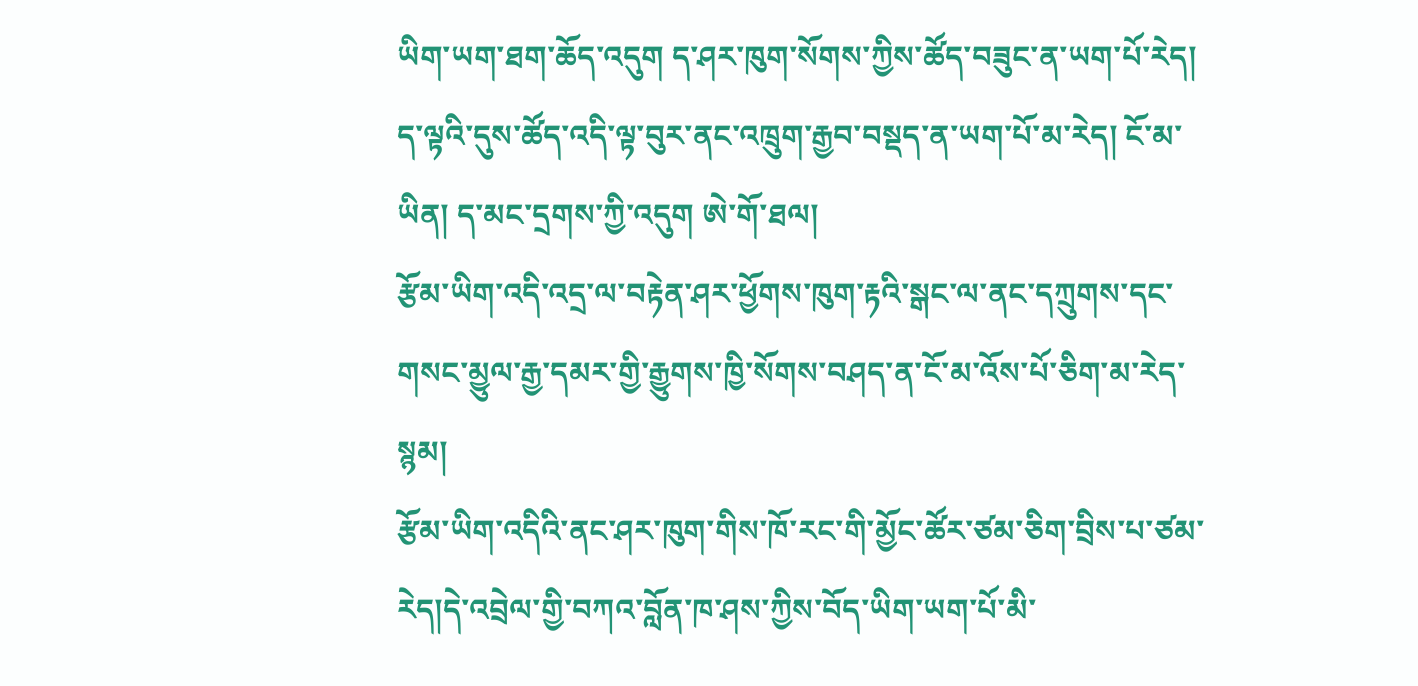ཡིག་ཡག་ཐག་ཆོད་འདུག ད་ཤར་ཁུག་སོགས་ཀྱིས་ཚོད་བཟུང་ན་ཡག་པོ་རེད། ད་ལྟའི་དུས་ཚོད་འདི་ལྟ་བུར་ནང་འཁྲུག་རྒྱབ་བསྡད་ན་ཡག་པོ་མ་རེད། ངོ་མ་ཡིན། ད་མང་དྲགས་ཀྱི་འདུག ཨེ་གོ་ཐལ།
རྩོམ་ཡིག་འདི་འདྲ་ལ་བརྟེན་ཤར་ཕྱོགས་ཁུག་རྟའི་སྒང་ལ་ནང་དཀྲུགས་དང་གསང་མྱུལ་རྒྱ་དམར་གྱི་རྒྱུགས་ཁྱི་སོགས་བཤད་ན་ངོ་མ་འོས་པོ་ཅིག་མ་རེད་སྙམ།
རྩོམ་ཡིག་འདིའི་ནང་ཤར་ཁུག་གིས་ཁོ་རང་གི་མྱོང་ཚོར་ཙམ་ཅིག་བྲིས་པ་ཙམ་རེད།དེ་འབྲེལ་གྱི་བཀའ་བློན་ཁ་ཤས་ཀྱིས་བོད་ཡིག་ཡག་པོ་མི་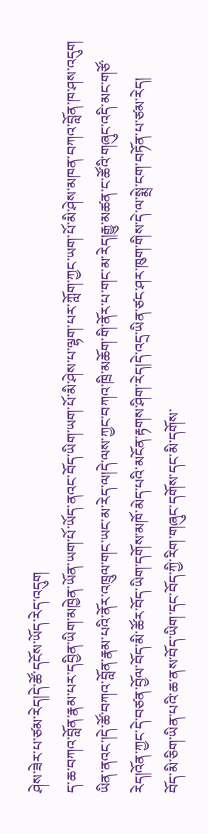ཤེས་ཟེར་པ་ཙམ་རེད།དེ་ཚོ་དངོས་ཡོད་རེད་འདུག
ད་ཆ་བཀའ་བློན་རྣམ་པར་དབྱིན་ཡིག་མཁྱེན་ཡོན་ཡག་པོ་ཡོད་ནའང་བོད་ཡིག་ཡག་པོ་མི་ཤེས་པ་ལྷག་པར་ཀློག་ཀྱང་ཡག་པོ་མི་ཤེས་མཁན་བཀའ་བློན་ཁ་ཤས་འདུག
ཡིན་ནའང་།དེ་ཚོ་བཀའ་བློན་རྣམ་པའི་ནོར་འཁྲུལ་གང་ཡང་མ་རེད་ལ།དེ་ལས་ཀྱང་བཀའ་ཁྲི་མཆོག་གི་ནོར་པ་གང་མ་རེད།རྒྱུ་མཚན་ང་ཚོའི་གཞུང་འདི་མང་གཙོ་རེད།འོན་ཀྱང་དེ་བཙན་བྱོལ་བོད་མི་ཚོར་བོད་ཡིག་དགོས་མཁོ་མེད་པའི་མངོན་རྟགས་ཤིག་རེད།དེ་འདྲ་ཡིན་ཙང་ཤར་ཁུག་གིས་དེ་ལ་སྨྲེ་ངག་བཏོན་པ་ཙམ་རེད།
བོད་མི་ཅིག་ཡིན་པའི་ཆ་ནས་བོད་ཡིག་དང་བོད་ཀྱི་རིག་གཞུང་དགོས་དང་མི་དགོས་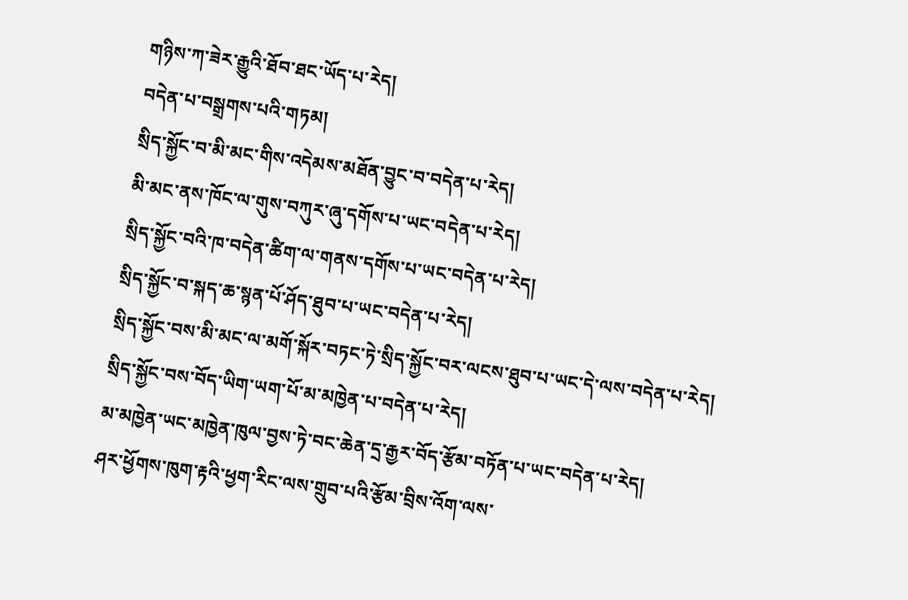གཉིས་ཀ་ཟེར་རྒྱུའི་ཐོབ་ཐང་ཡོད་པ་རེད།
བདེན་པ་བསྒྲགས་པའི་གཏམ།
སྲིད་སྐྱོང་བ་མི་མང་གིས་འདེམས་མཐོན་བྱུང་བ་བདེན་པ་རེད།
མི་མང་ནས་ཁོང་ལ་གུས་བཀུར་ཞུ་དགོས་པ་ཡང་བདེན་པ་རེད།
སྲིད་སྐྱོང་བའི་ཁ་བདེན་ཚིག་ལ་གནས་དགོས་པ་ཡང་བདེན་པ་རེད།
སྲིད་སྐྱོང་བ་སྐད་ཆ་སྙན་པོ་ཤོད་ཐུབ་པ་ཡང་བདེན་པ་རེད།
སྲིད་སྐྱོང་བས་མི་མང་ལ་མགོ་སྐོར་བཏང་ཏེ་སྲིད་སྐྱོང་བར་ལངས་ཐུབ་པ་ཡང་དེ་ལས་བདེན་པ་རེད།
སྲིད་སྐྱོང་བས་བོད་ཡིག་ཡག་པོ་མ་མཁྱེན་པ་བདེན་པ་རེད།
མ་མཁྱེན་ཡང་མཁྱེན་ཁུལ་བྱས་ཏེ་བང་ཆེན་དྲ་རྒྱར་བོད་རྩོམ་བཏོན་པ་ཡང་བདེན་པ་རེད།
ཤར་ཕྱོགས་ཁུག་རྟའི་ཕྱག་རིང་ལས་གྲུབ་པའི་རྩོམ་བྲིས་འོག་ལས་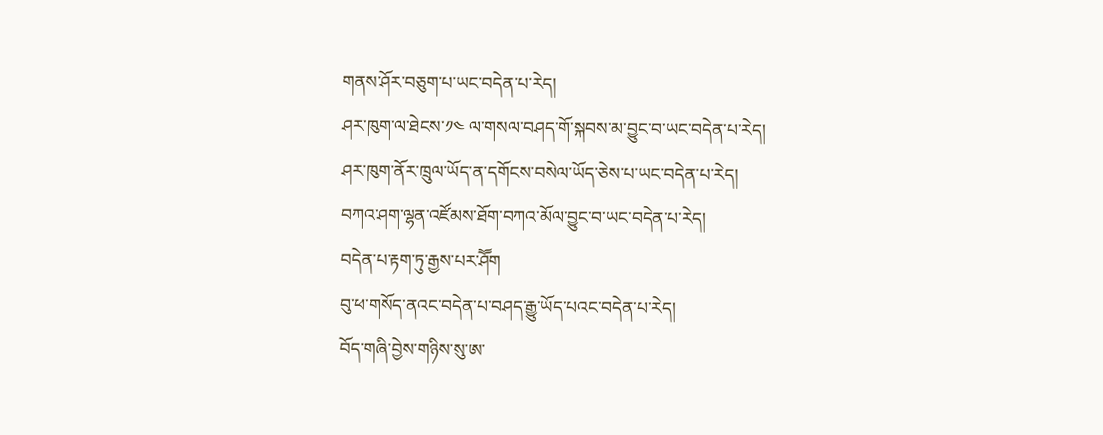གནས་ཤོར་བཅུག་པ་ཡང་བདེན་པ་རེད།
ཤར་ཁུག་ལ་ཐེངས་༡༤ ལ་གསལ་བཤད་གོ་སྐབས་མ་བྱུང་བ་ཡང་བདེན་པ་རེད།
ཤར་ཁུག་ནོར་ཁྲུལ་ཡོད་ན་དགོངས་བསེལ་ཡོད་ཅེས་པ་ཡང་བདེན་པ་རེད།
བཀའ་ཤག་ལྷན་འཛོམས་ཐོག་བཀའ་མོལ་བྱུང་བ་ཡང་བདེན་པ་རེད།
བདེན་པ་རྟག་ཏུ་རྒྱས་པར་ཤཽག
བུ་ཕ་གསོད་ནའང་བདེན་པ་བཤད་རྒྱུ་ཡོད་པའང་བདེན་པ་རེད།
བོད་གཞི་བྱེས་གཉིས་སུ་ཨ་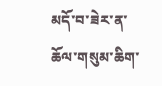མདོ་བ་ཟེར་ན་ཆོལ་གསུམ་ཆིག་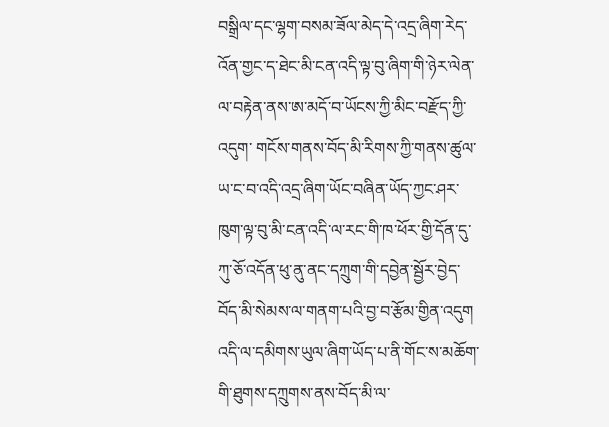བསྒྲིལ་དང་ལྷག་བསམ་ཟོལ་མེད་དེ་འདྲ་ཞིག་རེད་འོན་གྱང་ད་ཐེང་མི་ངན་འདི་ལྟ་བུ་ཞིག་གི་ཉེར་ལེན་ལ་བརྟེན་ནས་ཨ་མདོ་བ་ཡོངས་ཀྱི་མིང་བརྫོད་ཀྱི་འདུག་ གངོས་གནས་བོད་མི་རིགས་ཀྱི་གནས་ཚུལ་ཡ་ང་བ་འདི་འདྲ་ཞིག་ཡོང་བཞིན་ཡོད་ཀྱང་ཤར་ཁུག་ལྟ་བུ་མི་ངན་འདི་ལ་རང་གི་ཁ་ཕོར་གྱི་དོན་དུ་ཀུ་ཅོ་འདོན་ཕུ་ནུ་ནང་དཀྲུག་གི་དབྱེན་སྦྱོར་བྱེད་བོད་མི་སེམས་ལ་གནག་པའི་བྱ་བ་རྩོམ་གྱིན་འདུག འདི་ལ་དམིགས་ཡུལ་ཞིག་ཡོད་པ་ནི་གོང་ས་མཆོག་གི་ཐུགས་དཀྲུགས་ནས་བོད་མི་ལ་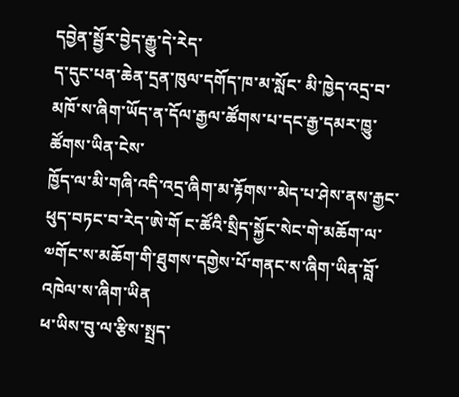དབྱེན་སྦྱོར་བྱེད་རྒྱུ་དེ་རེད་
ད་དུང་པན་ཆེན་དྲན་ཁུལ་དགོད་ཁ་མ་སློང་ མི་ཁྱེད་འདྲ་བ་མཁོ་ས་ཞིག་ཡོད་ན་དོལ་རྒྱལ་ཚོགས་པ་དང་རྒྱ་དམར་ཁྱུ་ཚོགས་ཡིན་ངེས་
ཁྱོད་ལ་མི་གཞི་འདི་འདྲ་ཞིག་མ་རྟོགས་་མེད་པ་ཤེས་ནས་རྒྱང་ཕུད་བཏང་བ་རེད་ཨེ་གོ ང་ཚོའི་སྲིད་སྐྱོང་སེང་གེ་མཆོག་ལ་༧གོང་ས་མཆོག་གི་ཐུགས་དགྱེས་པོ་གནང་ས་ཞིག་ཡིན་བློ་འཁེལ་ས་ཞིག་ཡིན
ཕ་ཡིས་བུ་ལ་རྩིས་སྤྲད་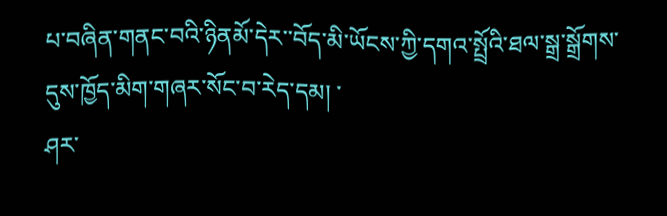པ་བཞིན་གནང་བའི་ཉིནམོ་དེར་་བོད་མི་ཡོངས་ཀྱི་དགའ་སྤྲོའི་ཐལ་སྒྲ་སྒྲོགས་དུས་ཁྱོད་མིག་གཞར་སོང་བ་རེད་དམ། ་
ཤར་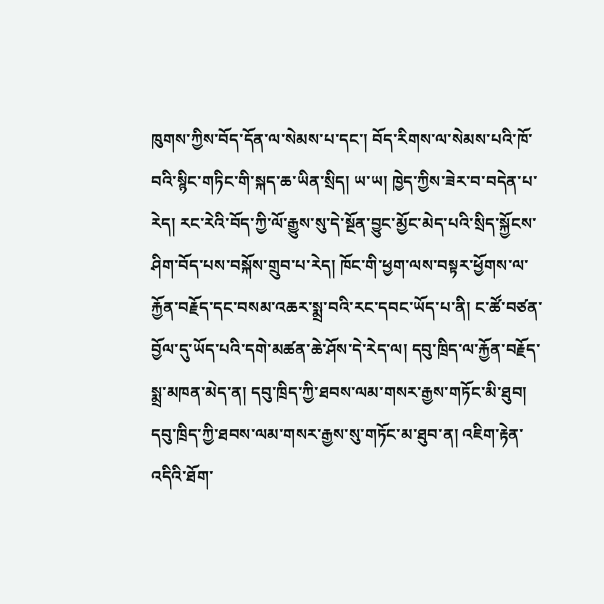ཁུགས་ཀྱིས་བོད་དོན་ལ་སེམས་པ་དང་། བོད་རིགས་ལ་སེམས་པའི་ཁོ་བའི་སྙིང་གཏིང་གི་སྐད་ཆ་ཡིན་སྲིད། ཡ་ཡ། ཁྱེད་ཀྱིས་ཟེར་བ་བདེན་པ་རེད། རང་རེའི་བོད་ཀྱི་ལོ་རྒྱུས་སུ་དེ་སྔོན་བྱུང་མྱོང་མེད་པའི་སྲིད་སྐྱོངས་ཤིག་བོད་པས་བསྐོས་གྲུབ་པ་རེད། ཁོང་གི་ཕྱག་ལས་བསྟར་ཕྱོགས་ལ་རྐྱོན་བརྗོད་དང་བསམ་འཆར་སྨྲ་བའི་རང་དབང་ཡོད་པ་ནི། ང་ཚོ་བཙན་བྱོལ་དུ་ཡོད་པའི་དགེ་མཚན་ཆེ་ཤོས་དེ་རེད་ལ། དབུ་ཁྲིད་ལ་རྐྱོན་བརྗོད་སྨྲ་མཁན་མེད་ན། དབུ་ཁྲིད་ཀྱི་ཐབས་ལམ་གསར་རྒྱས་གཏོང་མི་ཐུབ། དབུ་ཁྲིད་ཀྱི་ཐབས་ལམ་གསར་རྒྱས་སུ་གཏོང་མ་ཐུབ་ན། འཇིག་རྟེན་འདིའི་ཐོག་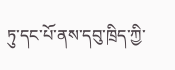ཏུ་དང་པོ་ནས་དབུ་ཁྲིད་ཀྱི་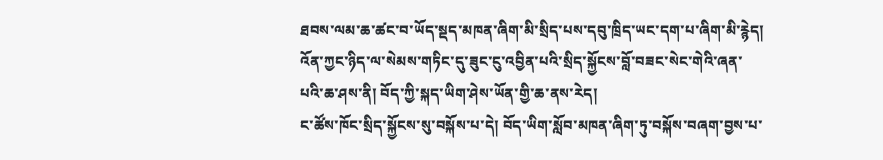ཐབས་ལམ་ཆ་ཚང་བ་ཡོད་སྡད་མཁན་ཞིག་མི་སྲིད་པས་དབུ་ཁྲིད་ཡང་དག་པ་ཞིག་མི་རྙེད།
འོན་ཀྱང་ཉིད་ལ་སེམས་གཏིང་དུ་ཟུང་ངུ་འབྱིན་པའི་སྲིད་སྐྱོངས་བློ་བཟང་སེང་གེའི་ཞན་པའི་ཆ་ཤས་ནི། བོད་ཀྱི་སྐད་ཡིག་ཤེས་ཡོན་གྱི་ཆ་ནས་རེད།
ང་ཚོས་ཁོང་སྲིད་སྐྱོངས་སུ་བསྐོས་པ་དེ། བོད་ཡིག་སློབ་མཁན་ཞིག་ཏུ་བསྐོས་བཞག་བྱས་པ་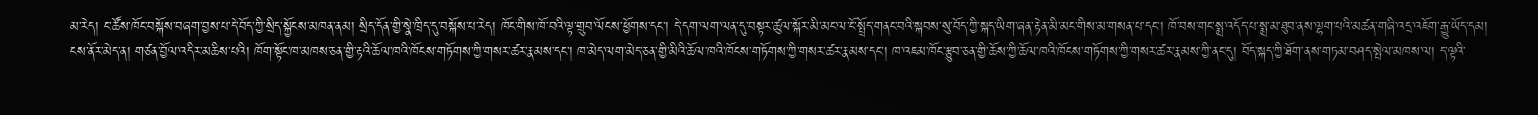མ་རེད། ང་ཚོས་ཁོང་བསྐོས་བཞག་བྱས་པ་དེ་བོད་ཀྱི་སྲིད་སྐྱོངས་མཁན་ནམ། སྲིད་དོན་གྱི་སྣེ་ཁྲིད་དུ་བསྐོས་པ་རེད། ཁོང་གིས་ཁོ་བའི་ལྟ་གྲུབ་ལོངས་ཕྱོགས་དང་། དེ་དག་ལག་ལན་དུ་བསྟར་ཚུལ་སྐོར་མི་མང་ལ་ངོ་སྤྲོད་གནང་བའི་སྐབས་སུ་བོད་ཀྱི་སྐད་ཡིག་ཞན་རྟེན་མི་མང་གིས་མ་གསན་པ་དང་། ཁོ་བས་གང་སྨྲ་འདོད་པ་སྨྲ་མ་ཐུབ་ནས་ལྷག་པའི་མཚན་གཞི་འདྲ་འཇོག་རྒྱུ་ཡོད་དམ།
ངས་ནོར་མེད་ན། གཙན་བྱོལ་འདིར་མཆིས་པའི། ཁོག་སྟོང་ཁ་མཁས་ཅན་གྱི་རྟའི་ཆོལ་ཁའི་ཁོངས་གཏོགས་ཀྱི་གསར་ཚར་རྣམས་དང་། ཁ་མེད་ལག་མེད་ཅན་གྱི་མིའི་ཆོལ་ཁའི་ཁོངས་གཏོགས་ཀྱི་གསར་ཚར་རྣམས་དང་། ཁ་འཇམ་ཁོང་རྩུབ་ཅན་གྱི་ཆོས་ཀྱི་ཆོལ་ཁའི་ཁོངས་གཏོགས་ཀྱི་གསར་ཚར་རྣམས་ཀྱི་ནང་དུ། བོད་སྐད་ཀྱི་ཐོག་ནས་གཏམ་བཤད་སྤེལ་མཁས་ལ། ད་ལྟའི་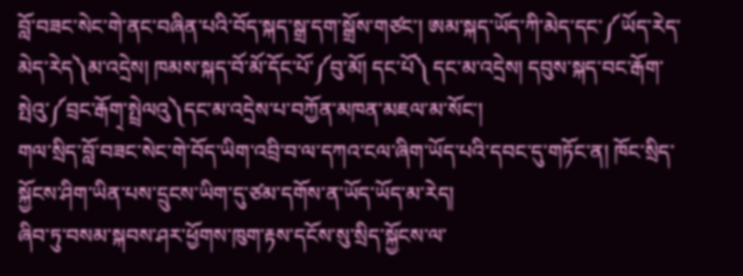བློ་བཟང་སེང་གེ་ནང་བཞིན་པའི་བོད་སྐད་སྒྲ་དག་སྒྲོས་གཙང་། ཨམ་སྐད་ཡོད་ཀི་མེད་དང་༼ཡོད་རེད་མེད་རེད༽མ་འདྲེས། ཁམས་སྐད་བོ་མོ་དོང་པོ་༼བུ་མོ། དང་པོ༽ དང་མ་འདྲེས། དབུས་སྐད་བང་རྒོག་སྤེའུ་༼བྲང་རྒོག྄་སྤྲེལའུ༽དང་མ་འདྲེས་པ་བཀྱོན་མཁན་མཇལ་མ་སོང་།
གལ་སྲིད་བློ་བཟང་སེང་གེ་བོད་ཡིག་འབྲི་བ་ལ་དཀའ་ངལ་ཞིག་ཡོད་པའི་དབང་དུ་གཏོང་ན། ཁོང་སྲིད་སྐྱོངས་ཤིག་ཡིན་པས་དྲུངས་ཡིག་དུ་ཙམ་དགོས་ན་ཡོད་ཡོད་མ་རེད།
ཞིབ་ཏུ་བསམ་སྐབས་ཤར་ཕྱོགས་ཁུག་རྟས་དངོས་སུ་སྲིད་སྐྱོངས་ལ་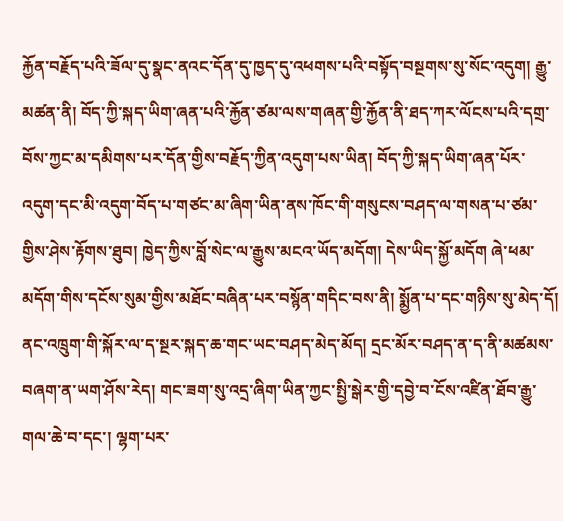རྐྱོན་བརྗོད་པའི་ཟོལ་དུ་སྣང་ནའང་དོན་དུ་ཁྱད་དུ་འཕགས་པའི་བསྟོད་བསྔགས་སུ་སོང་འདུག། རྒྱུ་མཚན་ནི། བོད་ཀྱི་སྐད་ཡིག་ཞན་པའི་རྐྱོན་ཙམ་ལས་གཞན་གྱི་རྐྱོན་ནི་ཐད་ཀར་ལོངས་པའི་དགྲ་བོས་ཀྱང་མ་དམིགས་པར་དོན་གྱིས་བརྗོད་ཀྱིན་འདུག་པས་ཡིན། བོད་ཀྱི་སྐད་ཡིག་ཞན་པོར་འདུག་དང་མི་འདུག་བོད་པ་གཙང་མ་ཞིག་ཡིན་ནས་ཁོང་གི་གསུངས་བཤད་ལ་གསན་པ་ཙམ་གྱིས་ཤེས་རྟོགས་ཐུབ། ཁྱེད་ཀྱིས་བློ་སེང་ལ་རྒྱུས་མངའ་ཡོད་མདོག། དེས་ཡིད་སྐྱོ་མདོག ཞེ་ཕམ་མདོག་གིས་དངོས་སུམ་གྱིས་མཐོང་བཞིན་པར་བསྙོན་གདིང་བས་ནི། སྨྱོན་པ་དང་གཉིས་སུ་མེད་དོ།
ནང་འཁྲུག་གི་སྐོར་ལ་ད་སྔར་སྐད་ཆ་གང་ཡང་བཤད་མེད་མོད། དྲང་མོར་བཤད་ན་ད་ནི་མཚམས་བཞག་ན་ཡག་ཤོས་རེད། གང་ཟག་སུ་འདྲ་ཞིག་ཡིན་ཀྱང་སྤྱི་སྒེར་གྱི་དབྱེ་བ་ངོས་འཛིན་ཐོབ་རྒྱུ་གལ་ཆེ་བ་དང་། ལྷག་པར་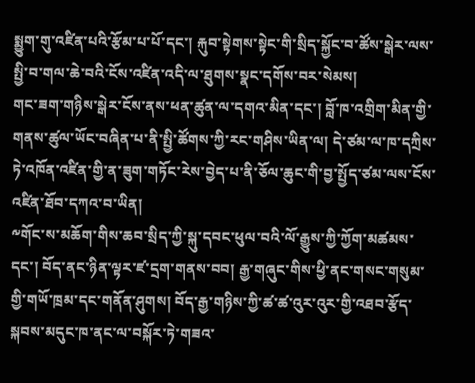སྨྱུག་གུ་འཛིན་པའི་རྩོམ་པ་པོ་དང་། རྐུབ་སྟེགས་སྟེང་གི་སྲིད་སྐྱོང་བ་ཚོས་སྒེར་ལས་སྤྱི་བ་གལ་ཆེ་བའི་ངོས་འཛིན་འདི་ལ་ཐུགས་སྣང་དགོས་བར་སེམས།
གང་ཟག་གཉིས་སྒེར་ངོས་ནས་ཕན་ཚུན་ལ་དགའ་མིན་དང་། བློ་ཁ་འགྲིག་མིན་གྱི་གནས་ཚུལ་ཡོང་བཞིན་པ་ནི་སྤྱི་ཚོགས་ཀྱི་རང་གཤིས་ཡིན་ལ། དེ་ཙམ་ལ་ཁ་དཀྲིས་ཏེ་འཁོན་འཛིན་གྱི་ན་ཟུག་གཏོང་རེས་བྱེད་པ་ནི་ཅོལ་ཆུང་གི་བྱ་སྤྱོད་ཙམ་ལས་ངོས་འཛིན་ཐོབ་དཀའ་བ་ཡིན།
༸གོང་ས་མཆོག་གིས་ཆབ་སྲིད་ཀྱི་སྐུ་དབང་ཕུལ་བའི་ལོ་རྒྱུས་ཀྱི་ཀྱོག་མཚམས་དང་། བོད་ནང་ཉིན་ལྟར་ཛ་དྲག་གནས་བབ། རྒྱ་གཞུང་གིས་ཕྱི་ནང་གསང་གསུམ་གྱི་གཡོ་ཁྲམ་དང་གནོན་ཤུགས། བོད་རྒྱ་གཉིས་ཀྱི་ཚ་ཚ་འུར་འུར་གྱི་འཐབ་རྩོད་སྐབས་མདུང་ཁ་ནང་ལ་བསྐོར་ཏེ་གཟའ་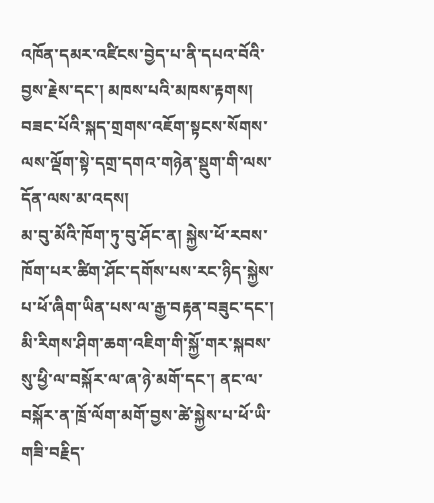འཁོན་དམར་འཛིངས་བྱེད་པ་ནི་དཔའ་བོའི་བྱས་རྗེས་དང་། མཁས་པའི་མཁས་རྟགས། བཟང་པོའི་སྐད་གྲགས་འཇོག་སྟངས་སོགས་ལས་ལྡོག་སྟེ་དགྲ་དགའ་གཉེན་སྡུག་གི་ལས་དོན་ལས་མ་འདས།
མ་བུ་མོའི་ཁོག་ཏུ་བུ་ཤོང་ན། སྐྱེས་ཕོ་རབས་ཁོག་པར་ཚིག་ཤོང་དགོས་པས་རང་ཉིད་སྐྱེས་པ་ཕོ་ཞིག་ཡིན་པས་ལ་རྒྱ་བརྟན་བཟུང་དང་། མི་རིགས་ཤིག་ཆག་འཇིག་གི་སྐྱོ་གར་སྐབས་སུ་ཕྱི་ལ་བསྐོར་ལ་ཞ་ཉེ་མགོ་དང་། ནང་ལ་བསྐོར་ན་ཁྲོ་ལོག་མགོ་བྱས་ཚེ་སྐྱེས་པ་ཕོ་ཡི་གཟི་བརྗིད་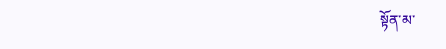སྟོན་མ་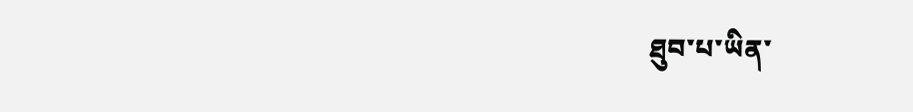ཐུབ་པ་ཡིན་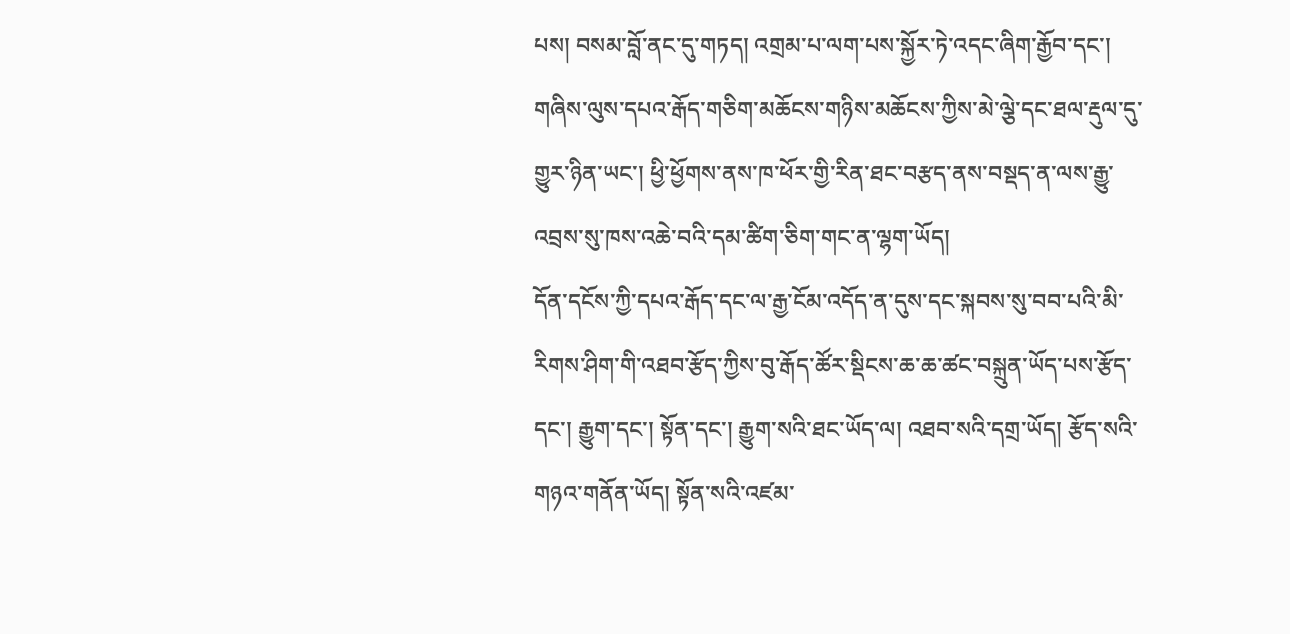པས། བསམ་བློ་ནང་དུ་གཏད། འགྲམ་པ་ལག་པས་སྐྱོར་ཏེ་འདང་ཞིག་རྒྱོབ་དང་། གཞིས་ལུས་དཔའ་རྒོད་གཅིག་མཆོངས་གཉིས་མཆོངས་ཀྱིས་མེ་ལྕེ་དང་ཐལ་རྡུལ་དུ་གྱུར་ཉིན་ཡང་། ཕྱི་ཕྱོགས་ནས་ཁ་ཕོར་གྱི་རིན་ཐང་བརྩད་ནས་བསྡད་ན་ལས་རྒྱུ་འབྲས་སུ་ཁས་འཆེ་བའི་དམ་ཚིག་ཅིག་གང་ན་ལྷག་ཡོད།
དོན་དངོས་ཀྱི་དཔའ་རྒོད་དང་ལ་རྒྱ་ངོམ་འདོད་ན་དུས་དང་སྐབས་སུ་བབ་པའི་མི་རིགས་ཤིག་གི་འཐབ་རྩོད་ཀྱིས་བུ་རྒོད་ཚོར་སྡིངས་ཆ་ཆ་ཚང་བསྐྲུན་ཡོད་པས་རྩོད་དང་། རྒྱུག་དང་། སྟོན་དང་། རྒྱུག་སའི་ཐང་ཡོད་ལ། འཐབ་སའི་དགྲ་ཡོད། རྩོད་སའི་གཉའ་གནོན་ཡོད། སྟོན་སའི་འཛམ་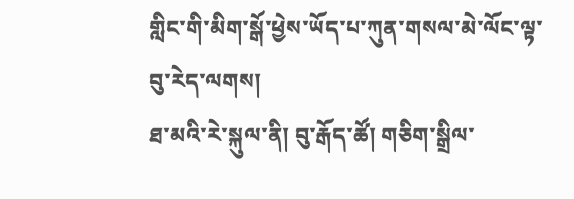གླིང་གི་མིག་སྒོ་ཕྱེས་ཡོད་པ་ཀུན་གསལ་མེ་ལོང་ལྟ་བུ་རེད་ལགས།
ཐ་མའི་རེ་སྐུལ་ནི། བུ་རྒོད་ཚོ། གཅིག་སྒྲིལ་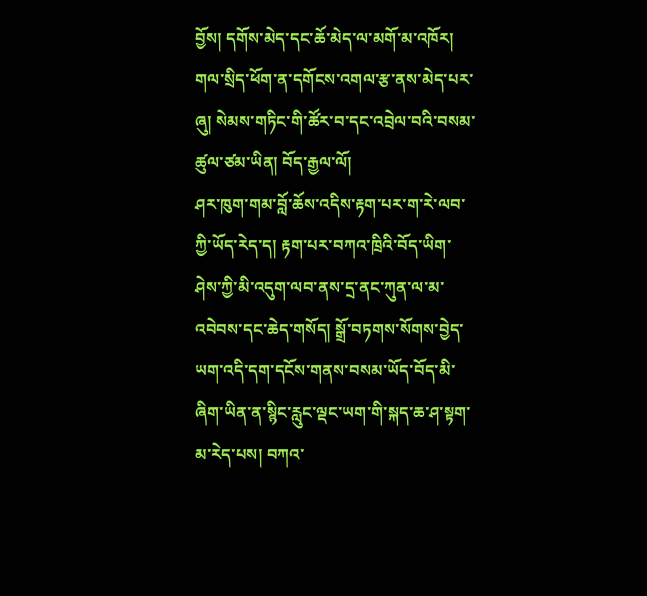བྱོས། དགོས་མེད་དང་ཆོ་མེད་ལ་མགོ་མ་འཁོར།
གལ་སྲིད་ཕོག་ན་དགོངས་འགལ་རྩ་ནས་མེད་པར་ཞུ། སེམས་གཏིང་གི་ཚོར་བ་དང་འབྲེལ་བའི་བསམ་ཚུལ་ཙམ་ཡིན། བོད་རྒྱལ་ལོ།
ཤར་ཁུག་གམ་བློ་ཆོས་འདིས་རྟག་པར་ག་རེ་ལབ་ཀྱི་ཡོད་རེད་ད། རྟག་པར་བཀའ་ཁྲིའི་བོད་ཡིག་ཤེས་ཀྱི་མི་འདུག་ལབ་ནས་དྲ་ནང་ཀུན་ལ་མ་འབེབས་དང་ཆེད་གསོད། སྒྲོ་བཏགས་སོགས་བྱེད་ཡག་འདི་དག་དངོས་གནས་བསམ་ཡོད་བོད་མི་ཞིག་ཡིན་ན་སྙིང་རླུང་ལྡང་ཡག་གི་སྐད་ཆ་ཤ་སྟག་མ་རེད་པས། བཀའ་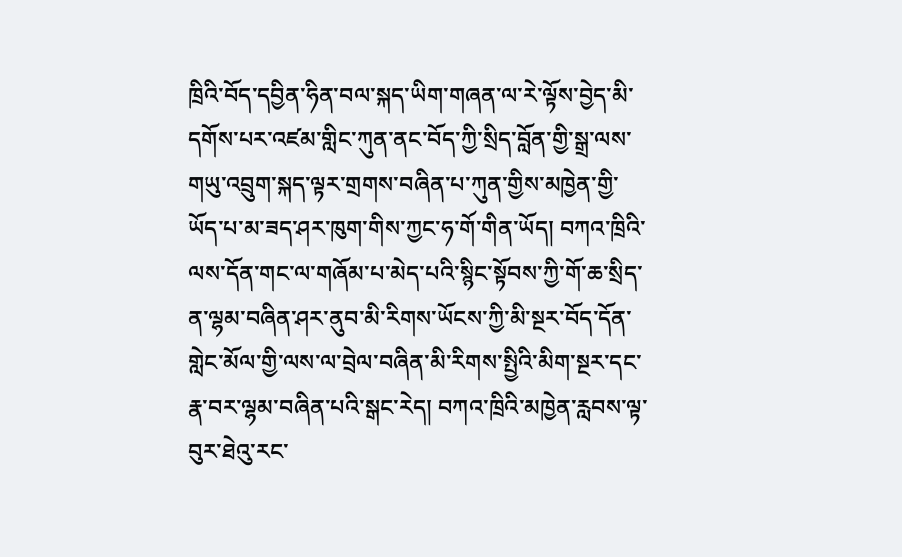ཁྲིའི་བོད་དབྱིན་ཧིན་བལ་སྐད་ཡིག་གཞན་ལ་རེ་ལྟོས་བྱེད་མི་དགོས་པར་འཛམ་གླིང་ཀུན་ནང་བོད་ཀྱི་སྲིད་བློན་གྱི་སྒྲ་ལས་གཡུ་འབྲུག་སྐད་ལྟར་གྲགས་བཞིན་པ་ཀུན་གྱིས་མཁྱེན་གྱི་ཡོད་པ་མ་ཟད་ཤར་ཁུག་གིས་ཀྱང་ཧ་གོ་གིན་ཡོད། བཀའ་ཁྲིའི་ལས་དོན་གང་ལ་གཞོམ་པ་མེད་པའི་སྙིང་སྟོབས་ཀྱི་གོ་ཆ་སྲིད་ན་ལྷམ་བཞིན་ཤར་ནུབ་མི་རིགས་ཡོངས་ཀྱི་མི་སྔར་བོད་དོན་གླེང་མོལ་གྱི་ལས་ལ་བྲེལ་བཞིན་མི་རིགས་སྤྱིའི་མིག་སྔར་དང་རྣ་བར་ལྷམ་བཞིན་པའི་སྒང་རེད། བཀའ་ཁྲིའི་མཁྱེན་རླབས་ལྟ་བུར་ཐེའུ་རང་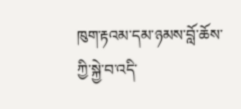ཁུག་རྟའམ་དམ་ཉམས་བློ་ཆོས་ཀྱི་སྐྱེ་བ་འདི་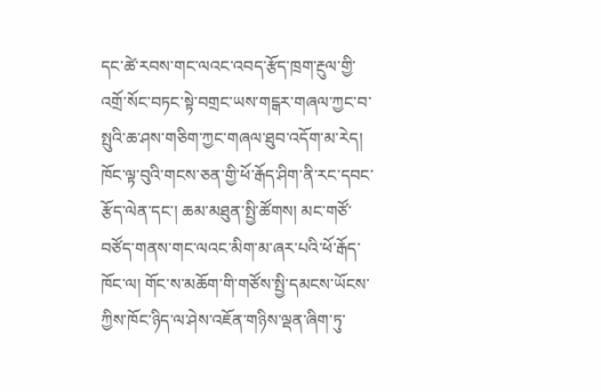དང་ཚེ་རབས་གང་ལའང་འབད་རྩོད་ཁྲག་རྔུལ་གྱི་འགྲོ་སོང་བཏང་སྟེ་བགྲང་ཡས་གངྒར་གཞལ་ཀྱང་བ་སྤུའི་ཆ་ཤས་གཅིག་ཀྱང་གཞལ་ཐུབ་འདོག་མ་རེད། ཁོང་ལྟ་བུའི་གངས་ཅན་གྱི་ཕོ་རྒོད་ཤིག་ནི་རང་དབང་རྩོད་ལེན་དང་། ཆམ་མཐུན་སྤྱི་ཚོགས། མང་གཙོ་བཙོད་གནས་གང་ལའང་མིག་མ་ཞར་པའི་ཕོ་རྒོད་ཁོང་ལ། གོང་ས་མཆོག་གི་གཙོས་སྤྱི་དམངས་ཡོངས་ཀྱིས་ཁོང་ཉིད་ལ་ཤེས་འཇོན་གཉིས་ལྡན་ཞིག་ཏུ་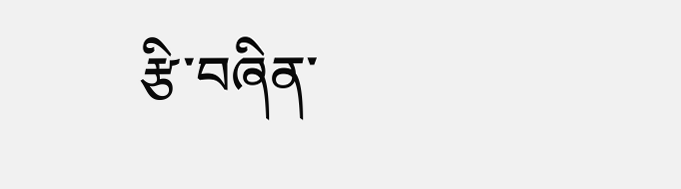རྩི་བཞིན་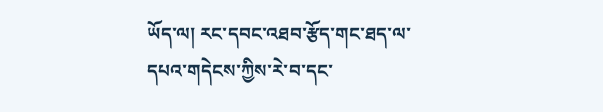ཡོད་ལ། རང་དབང་འཐབ་རྩོད་གང་ཐད་ལ་དཔའ་གདེངས་ཀྱིས་རེ་བ་དང་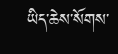ཡིད་ཆེས་སོགས་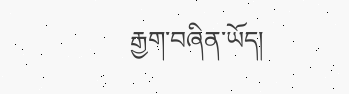རྒྱག་བཞིན་ཡོད།